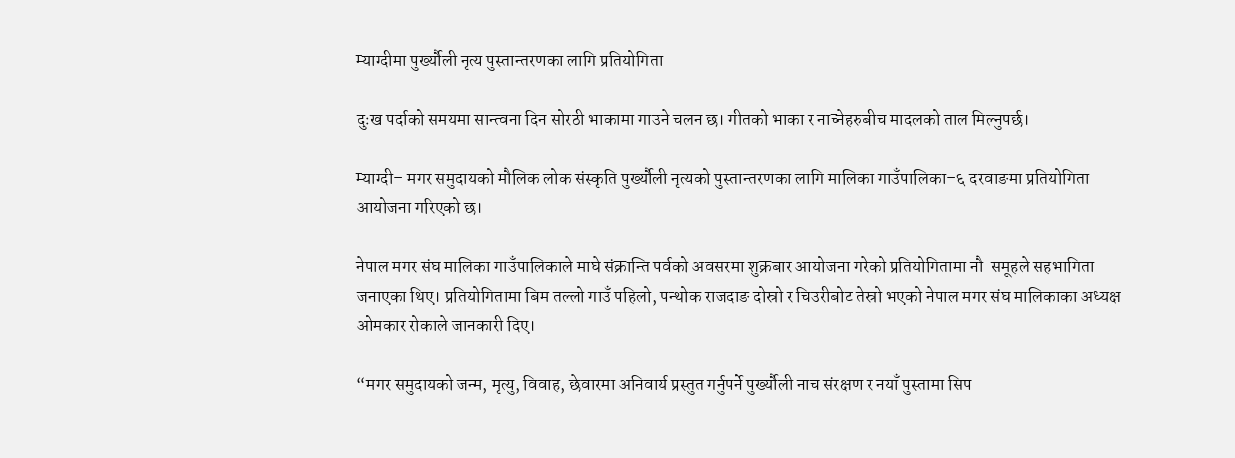म्याग्दीमा पुर्ख्यौली नृत्य पुस्तान्तरणका लागि प्रतियोगिता

दुःख पर्दाको समयमा सान्त्वना दिन सोरठी भाकामा गाउने चलन छ। गीतको भाका र नाच्नेहरुबीच मादलको ताल मिल्नुपर्छ।

म्याग्दी– मगर समुदायको मौलिक लोक संस्कृति पुर्ख्यौली नृत्यको पुस्तान्तरणका लागि मालिका गाउँपालिका–६ दरवाङमा प्रतियोगिता आयोजना गरिएको छ।

नेपाल मगर संघ मालिका गाउँपालिकाले माघे संक्रान्ति पर्वको अवसरमा शुक्रबार आयोजना गरेको प्रतियोगितामा नौ  समूहले सहभागिता जनाएका थिए। प्रतियोगितामा बिम तल्लो गाउँ पहिलो, पन्थोक राजदाङ दोस्रो र चिउरीबोट तेस्रो भएको नेपाल मगर संघ मालिकाका अध्यक्ष ओमकार रोकाले जानकारी दिए।

“मगर समुदायको जन्म, मृत्यु, विवाह, छेवारमा अनिवार्य प्रस्तुत गर्नुपर्ने पुर्ख्यौली नाच संरक्षण र नयाँ पुस्तामा सिप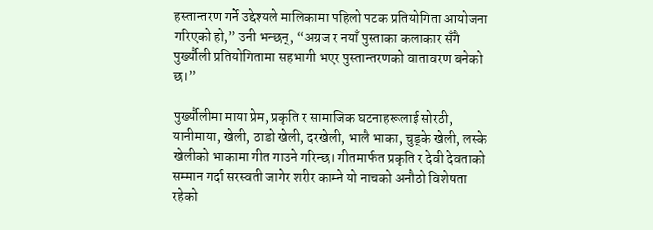हस्तान्तरण गर्ने उद्देश्यले मालिकामा पहिलो पटक प्रतियोगिता आयोजना गरिएको हो,” उनी भन्छन्, “अग्रज र नयाँ पुस्ताका कलाकार सँगै पुर्ख्यौली प्रतियोगितामा सहभागी भएर पुस्तान्तरणको वातावरण बनेको छ।”

पुर्ख्यौलीमा माया प्रेम, प्रकृति र सामाजिक घटनाहरूलाई सोरठी, यानीमाया, खेली, ठाडो खेली, दरखेली, भालै भाका, चुड्के खेली, लस्के खेलीको भाकामा गीत गाउने गरिन्छ। गीतमार्फत प्रकृति र देवी देवताको सम्मान गर्दा सरस्वती जागेर शरीर काम्ने यो नाचको अनौठो विशेषता रहेको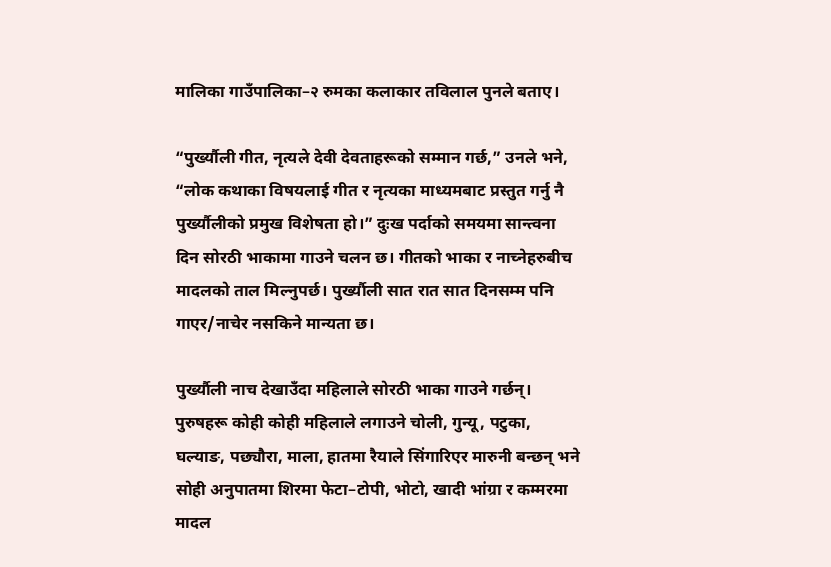मालिका गाउँपालिका–२ रुमका कलाकार तविलाल पुनले बताए।

“पुर्ख्यौली गीत, नृत्यले देवी देवताहरूको सम्मान गर्छ,” उनले भने, “लोक कथाका विषयलाई गीत र नृत्यका माध्यमबाट प्रस्तुत गर्नु नै पुर्ख्यौलीको प्रमुख विशेषता हो।” दुःख पर्दाको समयमा सान्त्वना दिन सोरठी भाकामा गाउने चलन छ। गीतको भाका र नाच्नेहरुबीच मादलको ताल मिल्नुपर्छ। पुर्ख्यौली सात रात सात दिनसम्म पनि गाएर/नाचेर नसकिने मान्यता छ।

पुर्ख्यौली नाच देखाउँदा महिलाले सोरठी भाका गाउने गर्छन्। पुरुषहरू कोही कोही महिलाले लगाउने चोली, गुन्यू, पटुका, घल्याङ, पछ्यौरा, माला, हातमा रैयाले सिंगारिएर मारुनी बन्छन् भने सोही अनुपातमा शिरमा फेटा–टोपी, भोटो, खादी भांग्रा र कम्मरमा मादल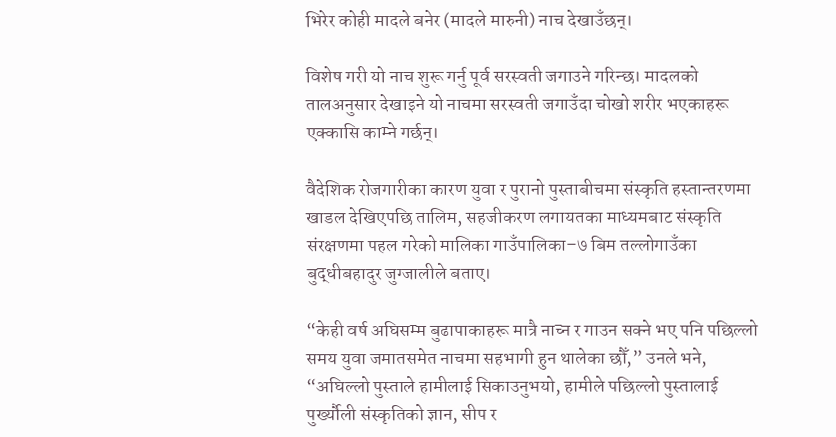भिरेर कोही मादले बनेर (मादले मारुनी) नाच देखाउँछन्।

विशेष गरी यो नाच शुरू गर्नु पूर्व सरस्वती जगाउने गरिन्छ। मादलको तालअनुसार देखाइने यो नाचमा सरस्वती जगाउँदा चोखो शरीर भएकाहरू एक्कासि काम्ने गर्छन्।

वैदेशिक रोजगारीका कारण युवा र पुरानो पुस्ताबीचमा संस्कृति हस्तान्तरणमा खाडल देखिएपछि तालिम, सहजीकरण लगायतका माध्यमबाट संस्कृति संरक्षणमा पहल गरेको मालिका गाउँपालिका–७ बिम तल्लोगाउँका बुद्धीबहादुर जुग्जालीले बताए।

“केही वर्ष अघिसम्म बुढापाकाहरू मात्रै नाच्न र गाउन सक्ने भए पनि पछिल्लो समय युवा जमातसमेत नाचमा सहभागी हुन थालेका छौँ,” उनले भने, “अघिल्लो पुस्ताले हामीलाई सिकाउनुभयो, हामीले पछिल्लो पुस्तालाई पुर्ख्यौली संस्कृतिको ज्ञान, सीप र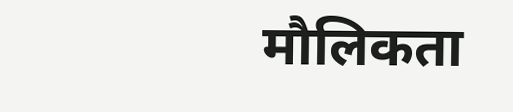मौलिकता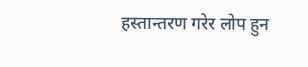हस्तान्तरण गरेर लोप हुन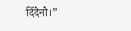दिँदैनौ।”